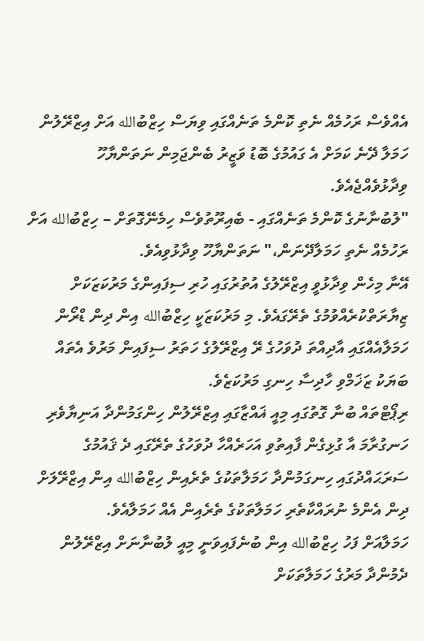އެއްވެސް ރަހުމެއް ނެތި ކޮންމެ ތަނެއްގައި ވިޔަސް ހިޒްބުالله އަށް އިޒްރޭލުން ހަމަލާ ދޭނެ ކަމަށް އެ ގައުމުގެ ބޮޑު ވަޒީރު ބެންޖަމިން ނަތަންޔާހޫ ވިދާޅުވެއްޖެއެވެ.
"ލުބުނާނުގެ ކޮންމެ ތަނެއްގައި - ބެއިރޫތުވެސް ހިމެނޭގޮތަށް – ހިޒްބުالله އަށް ރަހުމެއް ނެތި ހަމަލާދޭނަން،" ނަތަންޔާހޫ ވިދާޅުވިއެވެ.
އޭނާ މިހެން ވިދާޅުވީ އިޒްރޭލުގެ އުތުރުގައި ހުރި ސިފައިންގެ މަރުކަޒަކަށް ޒިޔާރަތްކުރެއްވުމުގެ ތެރޭގައެވެ. މި މަރުކަޒަކީ ހިޒްބުالله އިން ދިން ޑްރޯން ހަމަލާއެއްގައި އާދިއްތަ ދުވަހުގެ ރޭ އިޒްރޭލުގެ ހަތަރު ސިފައިން މަރުވެ އެތައް ބަޔަކު ޒަޚަމްވި ހާދިސާ ހިނގި މަރުކަޒެވެ.
ރިޕޯޓްތައް ބުނާ ގޮތުގައި މިއީ ޣައްޒާގައި އިޒްރޭލުން ހިންގަމުންދާ އަނިޔާވެރި ހަނގުރާމަ އާ ގުޅިގެން ފާއިތުވި އަހަރެއްހާ ދުވަހުގެ ތެރޭގައި ދެ ޤައުމުގެ ސަރަޙައްދުގައި ހިނގަމުންދާ ހަމަލާތަކުގެ ތެރެއިން ހިޒްބުالله އިން އިޒްރޭލަށް ދިން އެންމެ ނުރައްކާތެރި ހަމަލާތަކުގެ ތެރެއިން އެއް ހަމަލާއެވެ.
ހަމަލާއަށް ފަހު ހިޒްބުالله އިން ބުނެފައިވަނީ މިއީ ލުބުނާނަށް އިޒްރޭލުން ދެމުންދާ މަރުގެ ހަމަލާތަކަށް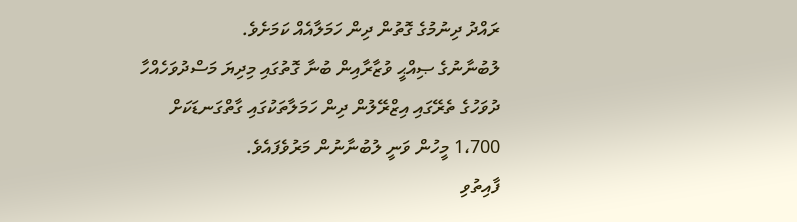ރައްދު ދިނުމުގެ ގޮތުން ދިން ހަމަލާއެއް ކަމަށެވެ.
ލުބުނާނުގެ ޞިއްޙީ ވުޒާރާއިން ބުނާ ގޮތުގައި މިދިޔަ މަސްދުވަހެއްހާ ދުވަހުގެ ތެރޭގައި އިޒްރޭލުން ދިން ހަމަލާތަކުގައި ގާތްގަނޑަކަށް 1،700 މީހުން ވަނީ ލުބުނާނުން މަރުވެފައެވެ.
ފާއިތުވި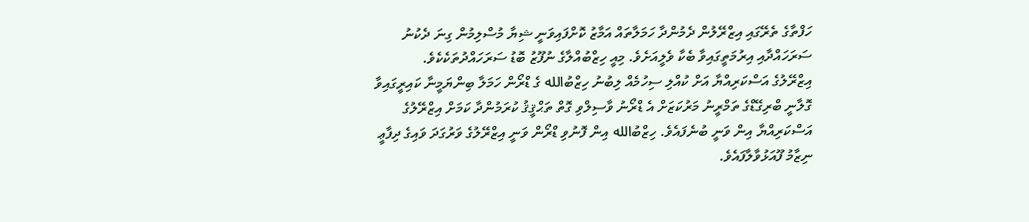ހަފްތާގެ ތެރޭގައި އިޒްރޭލުން ދެމުންދާ ހަމަލާތައް އަމާޒު ކޮށްފައިވަނީ ޝިޔާ މުސްލިމުން ގިނަ ދެކުނު ސަރަހައްދާއި އިރުމަތީގައިވާ ބެކާ ވެލީއަށެވެ. މިއީ ހިޒްބުއްލާގެ ނުފޫޒު ބޮޑު ސަރަހައްދުތަކެކެވެ.
އިޒްރޭލުގެ އަސްކަރިއްޔާ އަށް ކުއްލި ސިހުމެއް ލިބުނު ހިޒްބުالله ގެ ޑްރޯން ހަމަލާ ބިންޔަމީނާ ކައިރީގައިވާ ގޮލާނީ ބްރިގޭޑްގެ ތަމްރީނު މަރުކަޒަށް އެ ޑްރޯނު ވާސިލްވި ގޮތް ތަޙްޤީޤު ކުރަމުންދާ ކަމަށް އިޒްރޭލުގެ އަސްކަރިއްޔާ އިން ވަނީ ބުނެފައެވެ. ހިޒްބުالله އިން ފޮނުވި ޑްރޯން ވަނީ އިޒްރޭލުގެ ވަރުގަދަ ވައިގެ ދިފާޢީ ނިޒާމު ފޫއަޅުވާލާފައެވެ.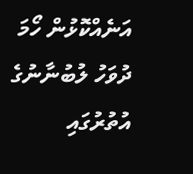އަނެއްކޮޅުން ހޯމަ ދުވަހު ލުބުނާނުގެ އުތުރުގައި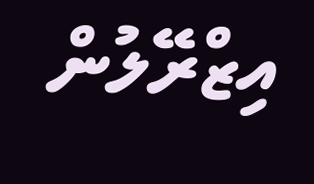އިޒްރޭލުން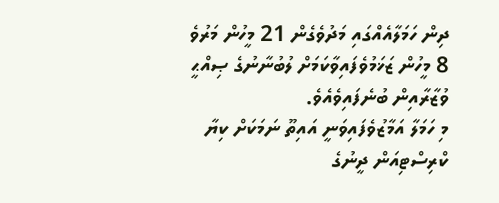ދިން ހަމަލާއެއްގައި މަދުވެގެން 21 މީހުން މަރުވެ 8 މީހުން ޒަޚަމުވެފައިވާކަމަށް ލުބުނާނުގެ ޞިއްޙީ ވުޒާރާއިން ބުނެފައިވެއެވެ.
މި ހަމަލާ އަމާޒުވެފައިވަނީ އައިތޫ ނަމަކަށް ކިޔާ ކްރިސްޓިއަން ދީނުގެ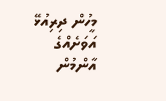މީހުން ދިރިއުޅޭ އަވަށެއްގެ އާންމުން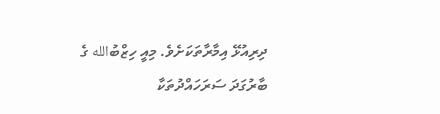ދިރިއުޅޭ އިމާރާތަކަށެވެ. މިއީ ހިޒްބުالله ގެ ބާރުގަދަ ސަރަހައްދުތަކާ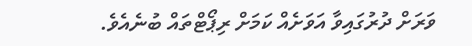ވަރަށް ދުރުގައިވާ އަވަށެއް ކަމަށް ރިޕޯޓްތައް ބުނެއެވެ.